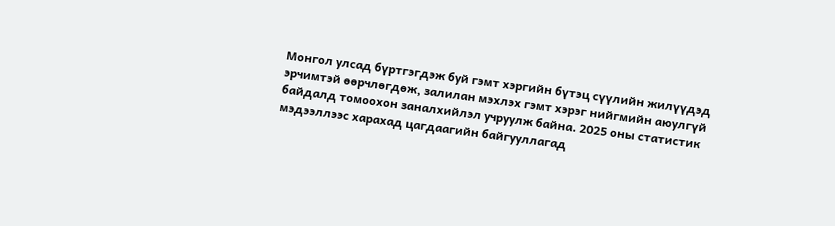Монгол улсад бүртгэгдэж буй гэмт хэргийн бүтэц сүүлийн жилүүдэд эрчимтэй өөрчлөгдөж, залилан мэхлэх гэмт хэрэг нийгмийн аюулгүй байдалд томоохон заналхийлэл учруулж байна. 2025 оны статистик мэдээллээс харахад цагдаагийн байгууллагад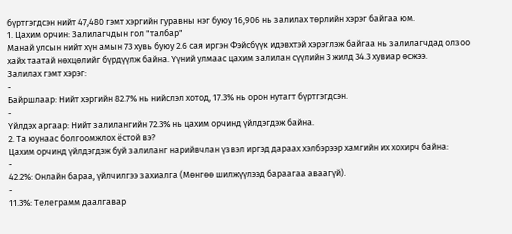бүртгэгдсэн нийт 47,480 гэмт хэргийн гуравны нэг буюу 16,906 нь залилах төрлийн хэрэг байгаа юм.
1. Цахим орчин: Залилагчдын гол "талбар"
Манай улсын нийт хүн амын 73 хувь буюу 2.6 сая иргэн Фэйсбүүк идэвхтэй хэрэглэж байгаа нь залилагчдад олзоо хайх таатай нөхцөлийг бүрдүүлж байна. Үүний улмаас цахим залилан сүүлийн 3 жилд 34.3 хувиар өсжээ.
Залилах гэмт хэрэг:
-
Байршлаар: Нийт хэргийн 82.7% нь нийслэл хотод, 17.3% нь орон нутагт бүртгэгдсэн.
-
Үйлдэх аргаар: Нийт залилангийн 72.3% нь цахим орчинд үйлдэгдэж байна.
2. Та юунаас болгоомжлох ёстой вэ?
Цахим орчинд үйлдэгдэж буй залиланг нарийвчлан үзвэл иргэд дараах хэлбэрээр хамгийн их хохирч байна:
-
42.2%: Онлайн бараа, үйлчилгээ захиалга (Мөнгөө шилжүүлээд бараагаа аваагүй).
-
11.3%: Телеграмм даалгавар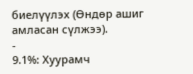биелүүлэх (Өндөр ашиг амласан сүлжээ).
-
9.1%: Хуурамч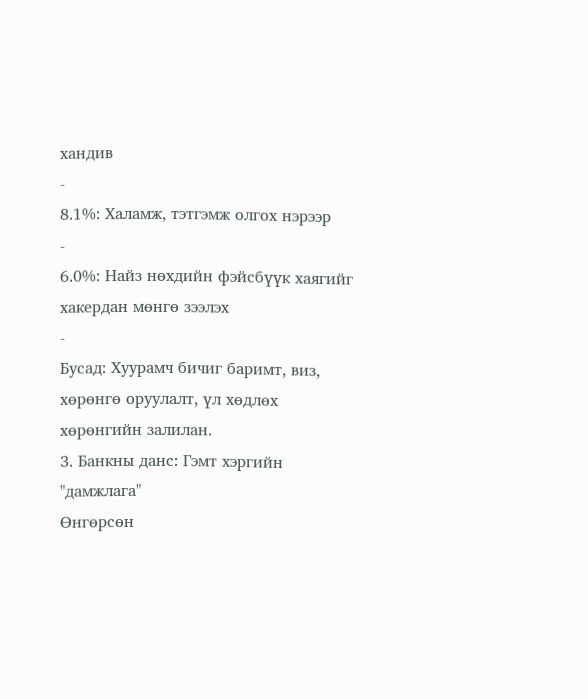хандив
-
8.1%: Халамж, тэтгэмж олгох нэрээр
-
6.0%: Найз нөхдийн фэйсбүүк хаягийг хакердан мөнгө зээлэх
-
Бусад: Хуурамч бичиг баримт, виз, хөрөнгө оруулалт, үл хөдлөх хөрөнгийн залилан.
3. Банкны данс: Гэмт хэргийн "дамжлага"
Өнгөрсөн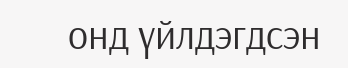онд үйлдэгдсэн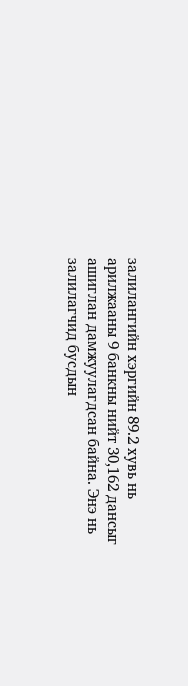залилангийн хэргийн 89.2 хувь нь арилжааны 9 банкны нийт 30,162 дансыг ашиглан дамжуулагдсан байна. Энэ нь залилагчид бусдын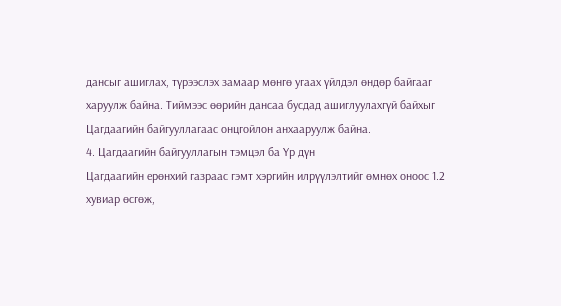дансыг ашиглах, түрээслэх замаар мөнгө угаах үйлдэл өндөр байгааг харуулж байна. Тиймээс өөрийн дансаа бусдад ашиглуулахгүй байхыг Цагдаагийн байгууллагаас онцгойлон анхааруулж байна.
4. Цагдаагийн байгууллагын тэмцэл ба Үр дүн
Цагдаагийн ерөнхий газраас гэмт хэргийн илрүүлэлтийг өмнөх оноос 1.2 хувиар өсгөж,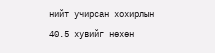нийт учирсан хохирлын 40.5 хувийг нөхөн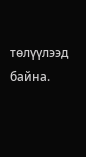төлүүлээд байна.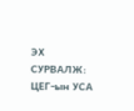ЭХ СУРВАЛЖ: ЦЕГ-ын УСА